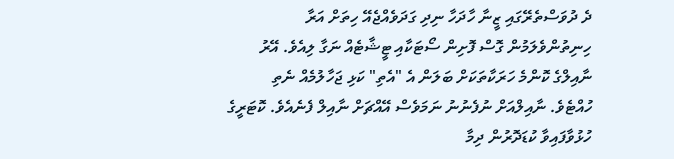ދެ ދުވަސްތެރޭގައި ޒީނާ ހާދަހާ ނިދި ގަދަވެއްޖެއޭ ހިތަށް އަރާ ހިނިތުންވެލަމުން ގޮސް ފޮށިން ސޯޓަކާއި ޓީޝާޓެއް ނަގާ ލިއެވެ. އޭރު ނާއިލްގެ ކޮންމެ ހަރަކާތަކަށް ބަލަން އެ "އެތި" ކަޅި ޖަހާލުމެއް ނެތި ހުއްޓެވެ. ނާއިލްއަށް ނުފެނުނު ނަމަވެސް އޭއްޗަށް ނާއިލް ފެނެއެވެ. ކޮޓަރީގެ ހުޅުވާފައިވާ ކުޑަދޮރުން ދިމާ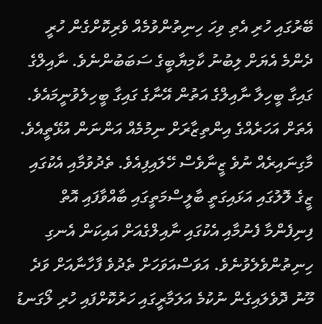ބޭރުގައި ހުރި އެތި ވިހަ ހިނިތުންވުމެއް ވެރިކޮށްގެން ހުރީ ދެންމެ އެޔަށް ލިބުނު ކާމިޔާބީގެ ސަބަބުންނެވެ. ނާއިލްގެ ގައިގާ ބީހިލާ ނާއިލްގެ އަތުން އޭނާގެ ގައިގާ ބީހިލެވުނީމައެވެ. އެތަށް އަހަރެއްގެ އިންތިޒާރަށް ނިމުމެއް އަންނަން އުޅޭތީއެވެ.
މާގިނައިރެއް ނުވެ ޒީނާވެސް ހޭލައިފިއެވެ. ތެދުވުމާއި އެކުގައި ޒީގެ ލޮލުގައި އަޅައިގަތީ ބާލީސްމަތީގައި ބާއްވާފައި އޮތް ފިނިފެންމާ ފެނުމާއި އެކުގައި ނާއިލްގެއަށް އައިކަން އެނގި ހިނިތުންވެލެވުނެވެ. އަވަސްއަވަހަށް ތެދުވެ ފާހާނާއަށް ވަދެ މޫނު ދޮވެލައިގެން ނުކުމެ އަލަމާރީގައި ހަރުކޮށްފައި ހުރި ލޯގަނޑު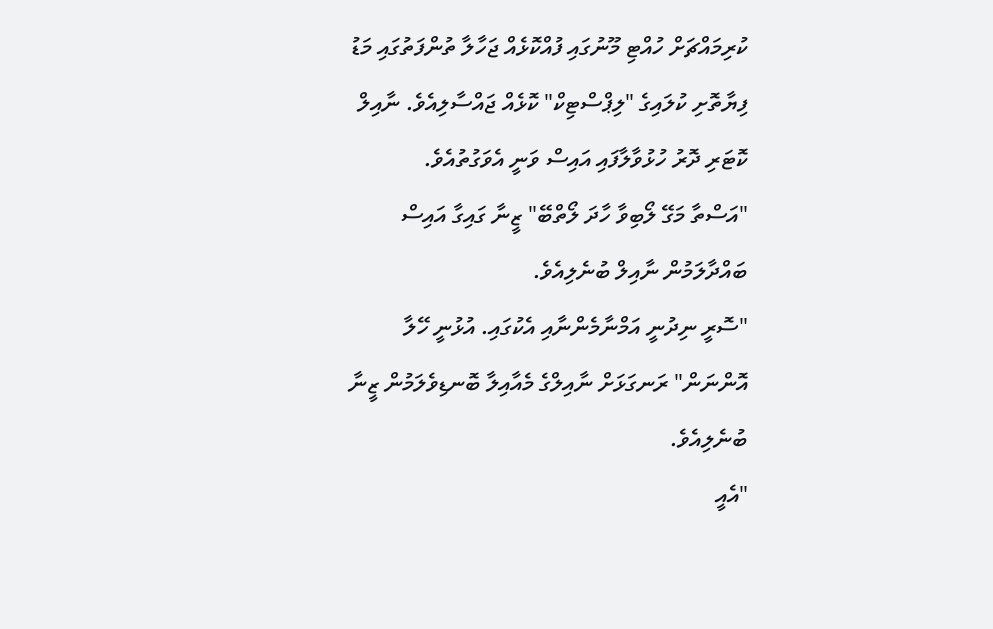ކުރިމައްޗަށް ހުއްޓި މޫނުގައި ފުއްކޮޅެއް ޖަހާލާ ތުންފަތުގައި މަޑު ފިޔާތޮށި ކުލައިގެ "ލިޕްސްޓިކް" ކޮޅެއް ޖައްސާލިއެވެ. ނާއިލް ކޮޓަރި ދޮރު ހުޅުވާލާފައި އައިސް ވަނީ އެވަގުތުއެވެ.
"އަސްތާ މަގޭ ލޯބިވާ ހާދަ ލޯތްބޭ" ޒީނާ ގައިގާ އައިސް ބައްދާލަމުން ނާއިލް ބުނެލިއެވެ.
"ސޮރީ ނިދުނީ އަމްނާމެންނާއި އެކުގައި. އުޅުނީ ހޭލާ އޮންނަން" ރަނގަޅަށް ނާއިލްގެ މެއާއިލާ ބޮނޑިވެލަމުން ޒީނާ ބުނެލިއެވެ.
"އެއީ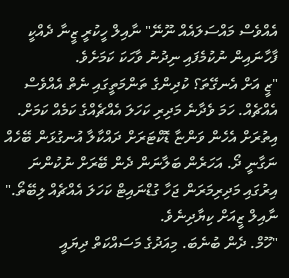އެއްވެސް މައްސަލައެއް ނޫނޭ" ނާއިލް ހީކުރީ ޒީނާ ދެއްކީ ފާހާނައިން ނުކުމެފައި ނިދުނު ވާހަކަ ކަމަށެވެ.
"ޒީ އަށް އެނގޭތަ؟ ކުދިންގެ ތަންމަތީގައި ނެތް އެއްވެސް އެއްޗެއް. ހަމަ ވެދާނެ މަދިރި ކަހަލަ އެއްޗެއްގެ ކަމެއް ކަމަށް. އިތުރަށް އެހެން ވަންޏާ ޑޮކްޓަރަށް ދައްކާލާ އުނގުޅަން ބޭހެއް ނަގާނީ ދޯ. އަހަރެން ބަލާނަން ދެން ބޭރަށް ނުކުންނަ އިރުގައި މަދިރިމަރަން ޖަހާ ގުޑްނައިޓް ކަހަލަ އެއްޗެއް ލިބޭތޯ." ނާއިލް ޒީއަށް ކިޔާދިނެވެ.
"ހޫމް. ދެން ބުނެބަ. މިއަދުގެ މަސައްކަތް ދިޔައީ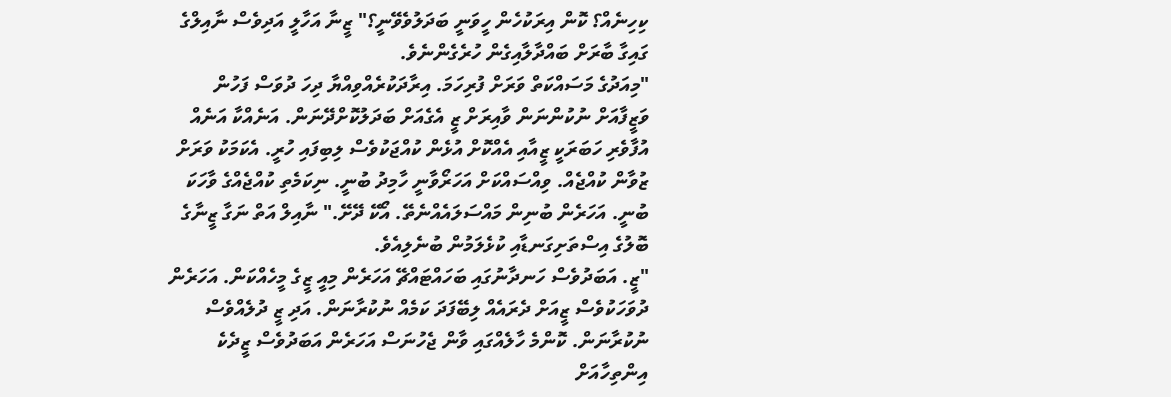ކިހިނެއް؟ ކޮން އިރަކުހެން ހީވަނީ ބަދަލުވެވޭނީ؟" ޒީނާ އަހާލީ އަދިވެސް ނާއިލްގެ ގައިގާ ބާރަށް ބައްދާލާއިގެން ހުރެގެންނެވެ.
"މިއަދުގެ މަސައްކަތް ވަރަށް ފުރިހަމަ. އިރާދަކުރެއްވިއްޔާ ދިހަ ދުވަސް ފަހުން ވަޒީފާއަށް ނުކުންނަން ވާއިރަށް ޒީ އެގެއަށް ބަދަލުކޮށްދޭނަން. އަނެއްކާ އަނެއް އުފާވެރި ހަބަރަކީ ޒީއާއި އެއްކޮށް އުޅެން ކުއްޖަކުވެސް ލިބިފައި ހުރީ. އެކަމަކު ވަރަށް ޒުވާން ކުއްޖެއް. ވިއްސައްކަށް އަހަރޯވާނީ ހާމިދު ބުނީ. ނިކަމެތި ކުއްޖެއްގެ ވާހަކަ ބުނީ. އަހަރެން ބުނިން މައްސަލައެއްނެތޭ. އޯކޭ ދޭށޭ." ނާއިލް އަތް ނަގާ ޒީނާގެ ބޮލުގެ އިސްތަށިގަނޑާއި ކުޅެލަމުން ބުނެލިއެވެ.
"ޒީ. އަބަދުވެސް ހަނދާނުގައި ބަހައްޓައްޗޭ އަހަރެން މިއީ ޒީގެ މީހެއްކަން. އަހަރެން ދުވަހަކުވެސް ޒީއަށް ދެރައެއް ލިބޭފަދަ ކަމެއް ނުކުރާނަން. އަދި ޒީ ދުލެއްވެސް ނުކުރާނަން. ކޮންމެ ހާލެއްގައި ވާން ޖެހުނަސް އަހަރެން އަބަދުވެސް ޒީދެކެ އިންތިހާއަށް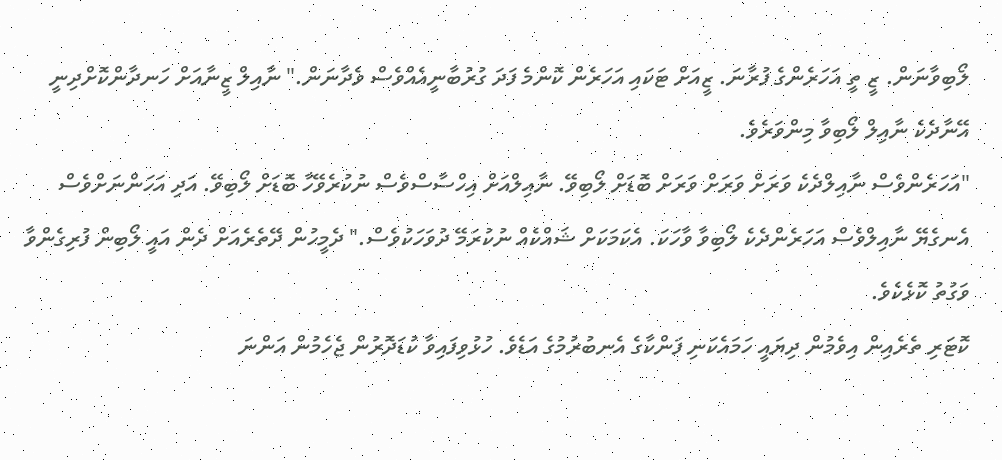ލޯބިވާނަން. ޒީ ތީ އަހަރެންގެ ފުރާނަ. ޒީއަށް ޓަކައި އަހަރެން ކޮންމެ ފަދަ ގުރުބާނީއެއްވެސް ވެދާނަން." ނާއިލް ޒީނާއަށް ހަނދާންކޮށްދިނީ އޭނާދެކެ ނާއިލް ލޯބިވާ މިންވަރެވެ.
"އަހަރެންވެސް ނާއިލްދެކެ ވަރަށް ވަރަށް ވަރަށް ބޮޑަށް ލޯބިވޭ. ނާއިލްއަށް އިހްސާސްވެސް ނުކުރެވޭހާ ބޮޑަށް ލޯބިވޭ. އަދި އަހަންނަށްވެސް އެނގެޔޭ ނާއިލްވެސް އަހަރެންދެކެ ލޯބިވާ ވާހަކަ. އެކަމަކަށް ޝައްކެއް ނުކުރަމޭ ދުވަހަކުވެސް." ދެމީހުން ދޭތެރެއަށް ދެން އައީ ލޯބިން ފުރިގެންވާ ވަގުތު ކޮޅެކެވެ.
ކޮޓަރި ތެރެއިން އިވެމުން ދިޔައީ ހަމައެކަނި ފަންކާގެ އެނބުރުމުގެ އަޑެވެ. ހުޅުވިފައިވާ ކުޑަދޮރުން ޖެހެމުން އަންނަ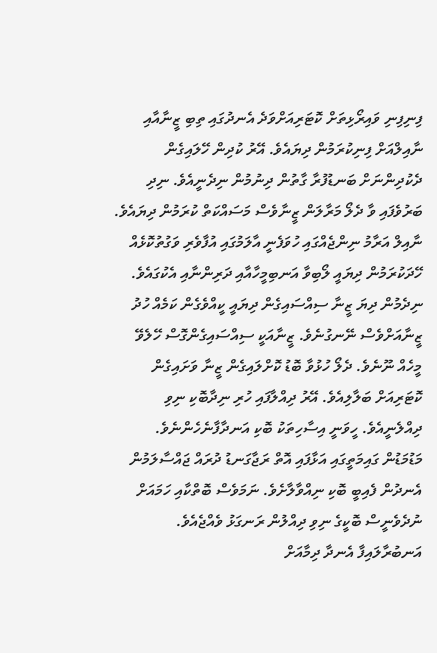ފިނިފިނި ވައިރޯޅިތަށް ކޮޓަރިއަށްވަދެ އެނދުގައި ތިބި ޒީނާއާއި ނާއިލްއަށް ފިނިކުރަމުން ދިޔައެވެ. އޭރު ކުދިން ހޭލައިގެން ދެކުދިންނަށް ބަނޑުފުރާ ގާތުން ދިނުމުން ނިދެނީއެވެ. ނިދި ބަރުވެފައި ވާ ދެލޯ މަރާލަން ޒީނާވެސް މަސައްކަތް ކުރަމުން ދިޔައެވެ. ނާއިލް އަރާމު ނިންޖެއްގައި ހުވަފެނީ އާލަމުގައި އުފާވެރި ވަގުތުކޮޅެއް ހޭދަކުރަމުން ދިޔައީ ލޯބިވާ އަނބިމީހާއާއި ދަރިންނާއި އެކުގައެވެ.
ނިދެމުން ދިޔަ ޒީނާ ސިއްސައިގެން ދިޔައީ ކީއްވެގެން ކަމެއް ހުދު ޒީނާއަށްވެސް ނޭނގުނެވެ. ޒީނާއަކީ ސިއްސައިގެންގޮސް ހޭލެވޭ މީހެއް ނޫނެވެ. ދެލޯ ހުޅުވާ ބޮޑު ކޮށްލައިގެން ޒީނާ ވަށައިގެން ކޮޓަރިއަށް ބަލާލިއެވެ. އޭރު ދިއްލާފައި ހުރި ނިދާބޮކި ނިވި ދިއްލެނީއެވެ. ހީވަނީ އިސާހިތަކު ބޮކި އަނދާފާނެހެންނެވެ. މަޑުމަޑުން ގައިމަތީގައި އަޅާފައި އޮތް ރަޖާގަނޑު ދުރައް ޖައްސާލަމުން އެނދުން ފެއިބީ ބޮކި ނިއްވާލާށެވެ. ނަމަވެސް ބޮތްކާއި ހަމައަށް ނުދެވެނީސް ބޮކީގެ ނިވި ދިއްލުން ރަނގަޅު ވެއްޖެއެވެ. އަނބުރާލައިފާ އެނދާ ދިމާއަށް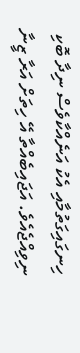ހިނގައިގަތުމާއި އެކު އަނެއްކާވެސް ނިދާ ބޮކި ނިވިއްޖެއެވެ. އަޖައިބެއްތާ އޭ ހިތަށް އަރާ ޒީނާ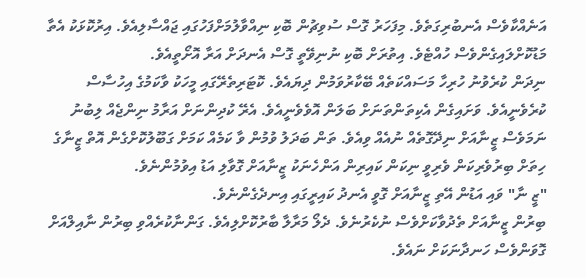އަނެއްކާވެސް އެނބުރިގަތެވެ. މިފަހަރު ގޮސް ސުވިޗުން ބޮކި ނިއްވާލުމަށްފަހުގައި ޖައްސާލިއެވެ. އިރުކޮޅަކު އެތާ މަޑުކޮށްލައިގެންވެސް ހުއްޓެވެ. އިތުރަށް ބޮކި ނުނިވޭތީ ގޮސް އެނދަށް އަރާ އޮށޯތީއެވެ.
ނިދަން ކުރެވުނު ހުރިހާ މަސައްކަތެއް ބޭކާރުވަމުން ދިޔައެވެ. ކޮޓަރިތެރޭގައި މީހަކު ވާކަމުގެ އިހުސާސް ކުރެވެނީއެވެ. ވަށައިގެން އެކިތަންތަނަށް ބަލަން އޮވެވެނީއެވެ. އެރޭ ކުދިންނަށް އަރާމު ނިންޖެއް ލިބުނު ނަމަވެސް ޒީނާއަށް ނިދޭގޮތެއް ނުއެއް ވިއެވެ. ތަން ބަދަލު ވުމުން ވާ ކަމެއް ކަމަށް ގަބޫލުކޮށްގެން އޮތް ޒީނާގެ ހިތަށް ބިރުވެރިކަން ވެރިވީ ނިކަން ކައިރިން އަންހެނަކު ޒީނާއަށް ގޮވާލި އަޑު އިވުމުންނެވެ.
"ޒީ ނާ" ވައި އަޑުން އޭތި ޒީނާއަށް ގޮވީ އެނދު ކައިރީގައި އިނދެގެންނެވެ.
ބިރުން ޒީނާއަށް ތެދުވާކަށްވެސް ނުކެރުނެވެ. ދެލޯ މަރާލާ ބާރުކޮށްލިއެވެ. ގަންނާކުރެއްވި ބިރުން ނާއިލްއަށް ގޮވަންވެސް ހަނދާނަކަށް ނައެވެ.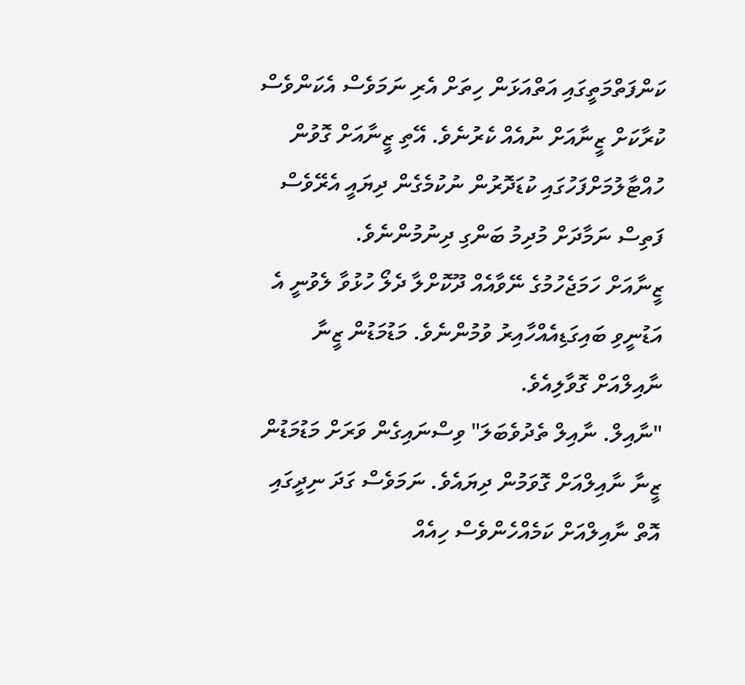ކަންފަތްމަތީގައި އަތްއަޅަން ހިތަށް އެރި ނަމަވެސް އެކަންވެސް ކުރާކަށް ޒީނާއަށް ނުއެއް ކެރުނެވެ. އޭތި ޒީނާއަށް ގޮވުން ހުއްޓާލުމަށްފަހުގައި ކުޑަދޮރުން ނުކުމެގެން ދިޔައީ އެރޭވެސް ފަތިސް ނަމާދަށް މުދިމު ބަންގި ދިނުމުންނެވެ.
ޒީނާއަށް ހަމަޖެހުމުގެ ނޭވާއެއް ދޫކޮށްލާ ދެލޯ ހުޅުވާ ލެވުނީ އެ އަޑުނީވި ބައިގަޑިއެއްހާއިރު ވުމުންނެވެ. މަޑުމަޑުން ޒީނާ ނާއިލްއަށް ގޮވާލިއެވެ.
"ނާއިލް. ނާއިލް ތެދުވެބަލަ" ވިސްނައިގެން ވަރަށް މަޑުމަޑުން ޒީނާ ނާއިލްއަށް ގޮވަމުން ދިޔައެވެ. ނަމަވެސް ގަދަ ނިދީގައި އޮތް ނާއިލްއަށް ކަމެއްހެންވެސް ހިއެއް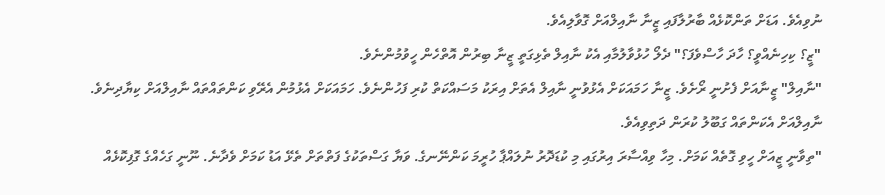ނުވިއެވެ. އަޑަށް ތަންކޮޅެއް ބާރުލާފައި ޒީނާ ނާއިލްއަށް ގޮވާލިއެވެ.
"ޒީ؟ ކިހިނެއްވީ؟ ހާދަ ހާސްވެފަ؟" ދެލޯ ހުޅުވާލުމާއި އެކު ނާއިލް ތެޅިގަތީ ޒީނާ ބިރުން އޮތްހެން ހީވުމުންނެވެ.
"ނާއިލް" ޒީނާއަށް ފެށުނީ ރޯށެވެ. ޒީނާ ހަމައަކަށް އެޅުވުނީ ނާއިލް އެތަށް އިރަކު މަސައްކަތް ކުރި ފަހުންނެވެ. ހަމައަކަށް އެޅުމުން އެރޭވި ކަންތައްތައް ނާއިލްއަށް ކިޔާދިނެވެ. ނާއިލްއަށް އެކަންތައް ގަބޫލު ކުރަން ދަތިވިއެވެ.
"ތިވާނީ ޒީއަށް ހީވި ގޮތެއް ކަމަށް. މިހާ ވިއްސާރަ އިރުގައި މި ކުޑަދޮރު ނުލައްޕާ ހުރީމަ ކަންނޭނގެ. ވަޔާ ގަސްތަކުގެ ފަތްތަށް ތެޅޭ އަޑު ކަމަށް ވެދާނެ. ނޫނީ ގަހެއްގެ ގޮފިކޮޅެއް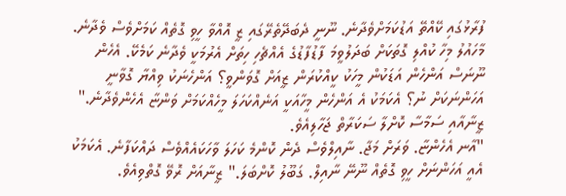ފުރާޅުގައި ކޭއްތޭ އަޑުކަމަށްވެދާނެ. ނޫނީ ދެބަދޭތެރޭގައި ޒީ އޮއްވާ ހީވި ގޮތެއް ކަމަށްވެސް ވެދާނެ. މާހައުލު މިހާ ކުއްލި ގޮތަކަށް ބަދަލުވީމަ ފާޑުފާޑުގެ އެއްޗެހި ހިތަށް އެރުމަކީ ވެދާނެ ކަމެކޭ. އެހެން ނޫނަސް އަންހެން އަޑަކުން މީހަކު ކީއްކުރަން ޒީއަށް ގޮވަންވީ؟ އަންހެނަކު ވިއްޔާ ގޮވާނީ އަހަންނަކަށް ނު؟ އެކަމަކު އެ އަންހެން މީހާއަކީ އަނެއްކަހަލަ މީހެއްކަމަށް ވަންޏާ އެހެންވެދާނެ." ޒީނާއާއި ސަމާސާ ކޮށްލާ ސަކަރާތް ޖަހާލިއެވެ.
"އާނ އެހެންޏާ. ވަރަށް މަޖާ. ނާއިލްވެސް ދެން ކޮންމެ ކަހަލަ ވާހަކައެއްވެސް ދައްކަފާނެ. އެކަމަކު އެއީ އަހަންނަށް ހީވި ގޮތެއް ނޫނޭ ނާއިލް. ގަބޫލު ކޮށްބަލަ." ޒީނާއަށް ރޮވޭ ގޮތްވިއެވެ.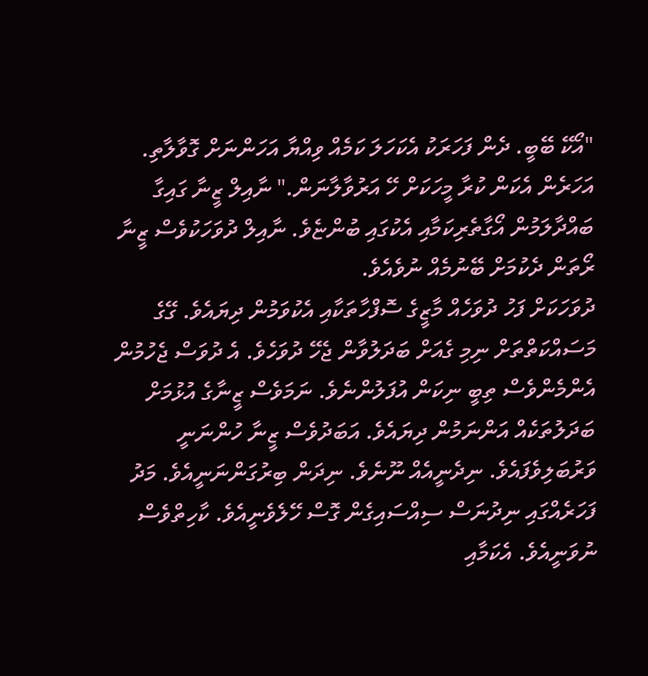"އޯކޭ ބޭބީ. ދެން ފަހަރަކު އެކަހަލަ ކަމެއް ވިއްޔާ އަހަންނަށް ގޮވާލާތި. އަހަރެން އެކަން ކުރާ މީހަކަށް ހޭ އަރުވާލާނަން." ނާއިލް ޒީނާ ގައިގާ ބައްދާލަމުން އޯގާތެރިކަމާއި އެކުގައި ބުންޏެވެ. ނާއިލް ދުވަހަކުވެސް ޒީނާ ރޯތަން ދެކުމަށް ބޭނުމެއް ނުވެއެވެ.
ދުވަހަކަށް ފަހު ދުވަހެއް މާޒީގެ ސޮފްހާތަކާއި އެކުވަމުން ދިޔައެވެ. ގޭގެ މަސައްކަތްތަށް ނިމި ގެއަށް ބަދަލުވާން ޖެހޭ ދުވަހެވެ. އެ ދުވަސް ޖެހުމުން އެންމެންވެސް ތިބީ ނިކަން އުފަލުންނެވެ. ނަމަވެސް ޒީނާގެ އުޅުމަށް ބަދަލުތަކެއް އަންނަމުން ދިޔައެވެ. އަބަދުވެސް ޒީނާ ހުންނަނީ ވަރުބަލިވެފައެވެ. ނިދެނީއެއް ނޫނެވެ. ނިދަން ބިރުގަންނަނީއެވެ. މަދު ފަހަރެއްގައި ނިދުނަސް ސިއްސައިގެން ގޮސް ހޭލެވެނީއެވެ. ކާހިތްވެސް ނުވަނީއެވެ. އެކަމާއި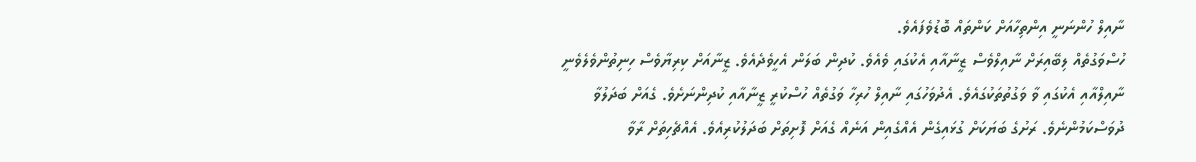ނާއިލް ހުންނަނީ އިންތިހާއަށް ކަންތައް ބޮޑުވެފައެވެ.
ހުސްވަގުތެއް ލިބޭއިރަށް ނާއިލްވެސް ޒީނާއާއި އެކުގައި ވެއެވެ. ކުދިން ބަލަން އެހީވެދެއެވެ. ޒީނާއަށް ކިރިޔާވެސް ހިނިތުންވެލެވެނީ ނާއިލްއާއި އެކުގައި ވާ ވަގުތުތަކުގައެވެ. އެދުވަހުގައި ނާއިލް ހުރިހާ ވަގުތެއް ހުސްކުރީ ޒީނާއާއި ކުދިންނަށެވެ. ގެއަށް ބަދަލުވާ ދުވަސްކަމުންނެވެ. ރަށުގެ ބަޔަކަށް ގުޅައިގެން އެއްގެއިން އަނެއް ގެއަށް ފޮށިތަށް ބަދަލުކުރިއެވެ. އެއްޗެހިތަށް ރާވާ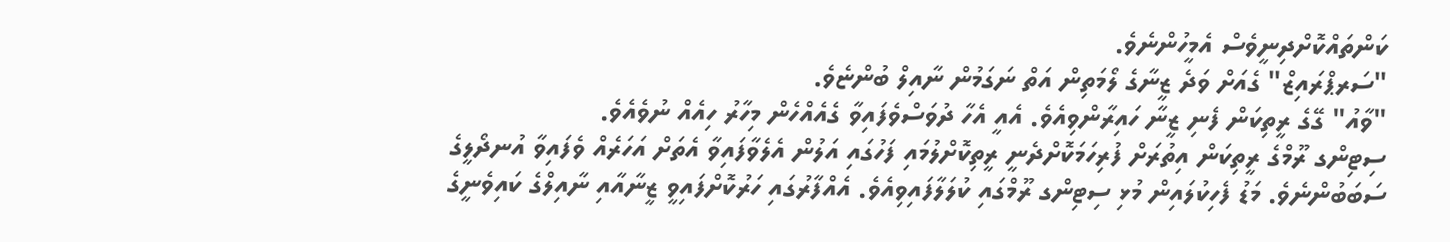ކަންތައްކޮށްދިނީވެސް އެމީހުންނެވެ.
"ސަރޕްރައިޒް" ގެއަށް ވަދެ ޒީނާގެ ލޯމަތިން އަތް ނަގަމުން ނާއިލް ބުންޏެވެ.
"ވާއު" ގޭގެ ރީތިކަން ފެނި ޒީނާ ހައިރާންވިއެވެ. އެއީ އެހާ ދުވަސްވެފައިވާ ގެއެއްހެން މިހާރު ހިއެއް ނުވެއެވެ.
ސިޓިންގ ރޫމްގެ ރީތިކަން އިތުރަށް ފުރިހަމަކޮށްދެނީ ރީތިކޮށްލުމައި ފަހުގައި އަލުން އެލެވާފައިވާ އެތަށް އަހަރެއް ވެފައިވާ އުނދޯލީގެ ސަބަބުންނެވެ. މަޑު ފެހިކުލައިން މުޅި ސިޓިންގ ރޫމްގައި ކުލަލާފައިވިއެވެ. އެއްފާރުގައި ހަރުކޮށްފައިވީ ޒީނާއާއި ނާއިލްގެ ކައިވެނީގެ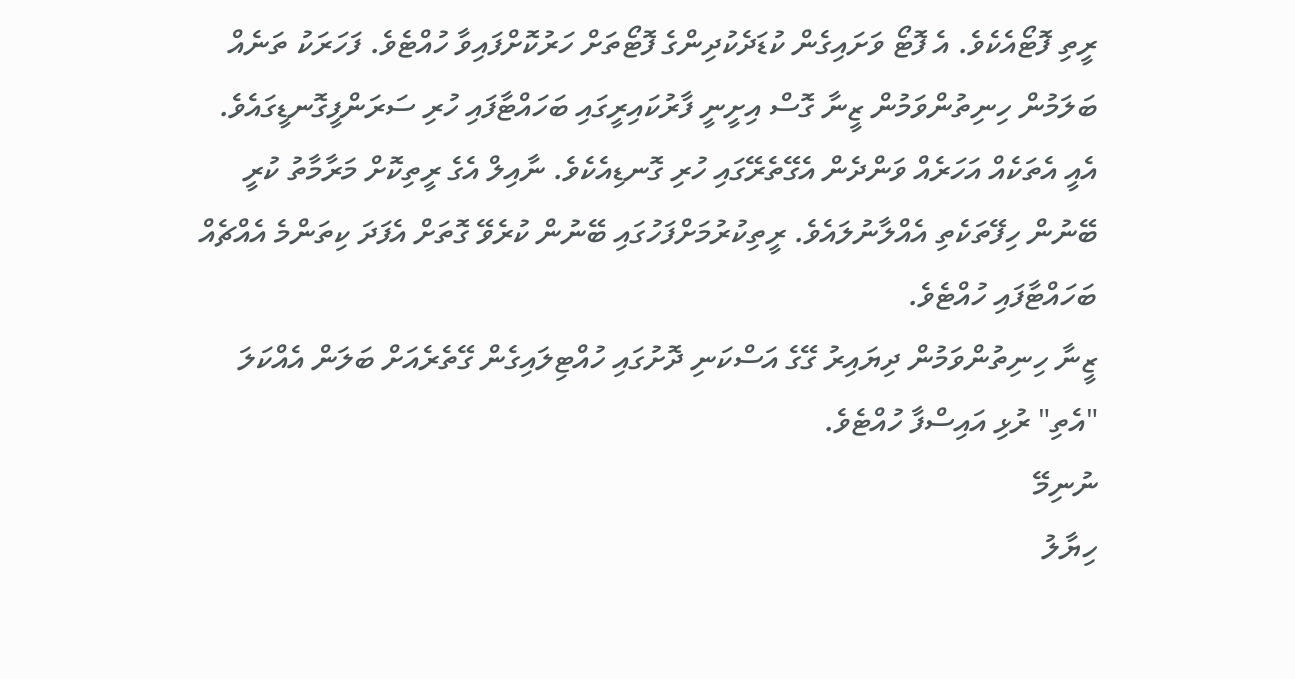ރީތި ފޮޓޯއެކެވެ. އެ ފޮޓޯ ވަށައިގެން ކުޑަދެކުދިންގެ ފޮޓޯތަށް ހަރުކޮށްފައިވާ ހުއްޓެވެ. ފަހަރަކު ތަނެއް ބަލަމުން ހިނިތުންވަމުން ޒީނާ ގޮސް އިށީނީ ފާރުކައިރީގައި ބަހައްޓާފައި ހުރި ސަރަންފީގޮނޑީގައެވެ. އެއީ އެތަކެއް އަހަރެއް ވަންދެން އެގޭތެރޭގައި ހުރި ގޮނޑިއެކެވެ. ނާއިލް އެގެ ރީތިކޮށް މަރާމާތު ކުރީ ބޭނުން ހިފޭތަކެތި އެއްލާނުލައެވެ. ރީތިކުރުމަށްފަހުގައި ބޭނުން ކުރެވޭ ގޮތަށް އެފަދަ ކިތަންމެ އެއްޗެއް ބަހައްޓާފައި ހުއްޓެވެ.
ޒީނާ ހިނިތުންވަމުން ދިޔައިރު ގޭގެ އަސްކަނި ދޮށުގައި ހުއްޓިލައިގެން ގޭތެރެއަށް ބަލަން އެއްކަލަ "އެތި" ރުޅި އައިސްފާ ހުއްޓެވެ.
ނުނިމޭ
ހިޔާލު